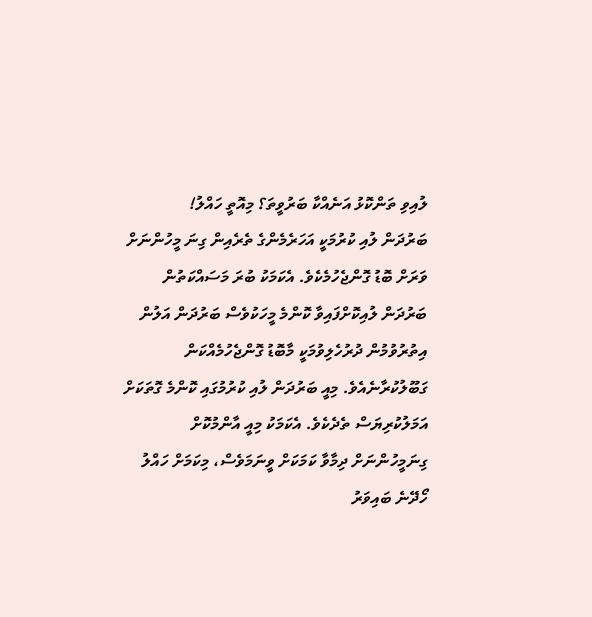ލުއިވި ތަންކޮޅު އަނެއްކާ ބަރުވީތަ؟ މިއޮތީ ހައްލު!
ބަރުދަން ލުއި ކުރުމަކީ އަހަރެމެންގެ ތެރެއިން ގިނަ މީހުންނަށް ވަރަށް ބޮޑު ގޮންޖެހުމެކެވެ. އެކަމަކު ބުރަ މަސައްކަތުން ބަރުދަން ލުއިކޮށްފައިވާ ކޮންމެ މީހަކުވެސް ބަރުދަން އަލުން އިތުރުވުމުން ދުރުހެލިވުމަކީ މާބޮޑު ގޮންޖެހުމެއްކަން ގަބޫލުކުރާނެއެވެ. މިއީ ބަރުދަން ލުއި ކުރުމުގައި ކޮންމެ ގޮތަކަށް އަމަލުކުރިޔަސް ތެދެކެވެ. އެކަމަކު މިއީ އާންމުކޮށް ގިނަމީހުންނަށް ދިމާވާ ކަމަކަށް ވީނަމަވެސް، މިކަމަށް ހައްލު ހޯދޭނެ ބައިވަރު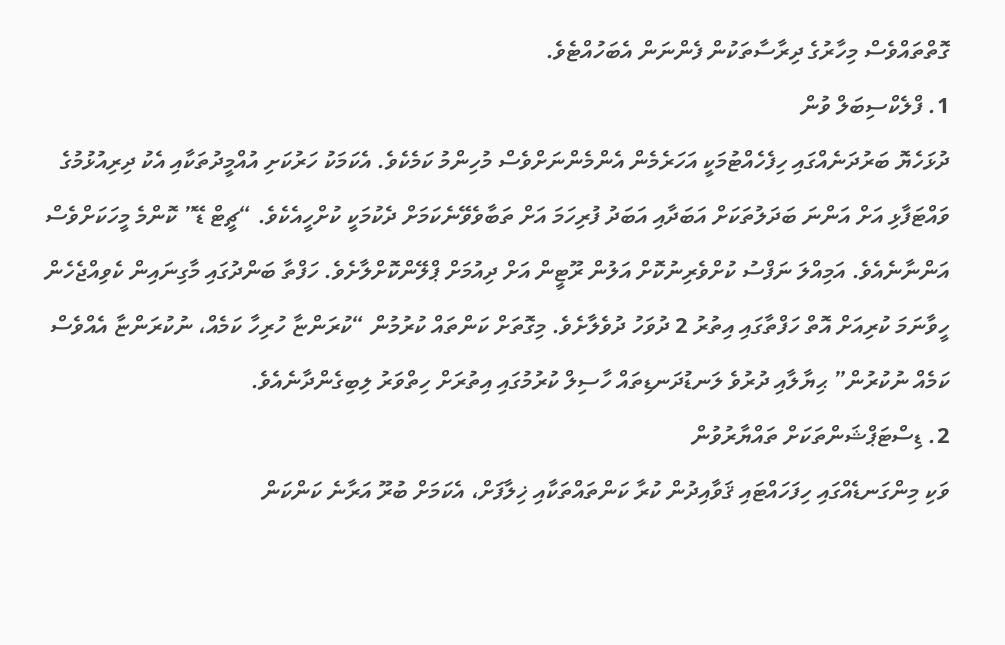ގޮތްތައްވެސް މިހާރުގެ ދިރާސާތަކުން ފެންނަން އެބަހުއްޓެވެ.
1. ފްލެކްސިބަލް ވުން
ދުޅަހެޔޮ ބަރުދަނެއްގައި ހިފެހެއްޓުމަކީ އަހަރެމެން އެންމެންނަށްވެސް މުހިންމު ކަމެކެވެ. އެކަމަކު ހަރުކަށި އުއްމީދުތަކާއި އެކު ދިރިއުޅުމުގެ ވައްޓަފާޅި އަށް އަންނަ ބަދަލުތަކަށް އަބަދާއި އަބަދު ފުރިހަމަ އަށް ތަބާވެވޭނެކަމަށް ދެކުމަކީ ކުށްހީއެކެވެ. “ޗީޓް ޑޭ” ކޮންމެ މީހަކަށްވެސް އަންނާނެއެވެ. އަމިއްލަ ނަފްސު ކުށްވެރިނުކޮށް އަލުން ރޫޓީން އަށް ދިއުމަށް ޕްލޭންކޮށްލާށެވެ. ހަފްތާ ބަންދުގައި މާގިނައިން ކެވިއްޖެހެން ހީވާނަމަ ކުރިއަށް އޮތް ހަފްތާގައި އިތުރު 2 ދުވަހު ދުވެލާށެވެ. މިގޮތަށް ކަންތައް ކުރުމުން “ކުރަންޏާ ހުރިހާ ކަމެއް، ނުކުރަންޏާ އެއްވެސް ކަމެއް ނުކުރުން” ޙިޔާލާއި ދުރުވެ ލަނޑުދަނޑިތައް ހާސިލް ކުރުމުގައި އިތުރަށް ހިތްވަރު ލިބިގެންދާނެއެވެ.
2. ޑިސްޓަޕްޝަންތަކަށް ތައްޔާރުވުން
ވަކި މިންގަނޑެއްގައި ހިފަހައްޓައި ޤަވާއިދުން ކުރާ ކަންތައްތަކާއި ޚިލާފަށް، އެކަމަށް ބުރޫ އަރާނެ ކަންކަން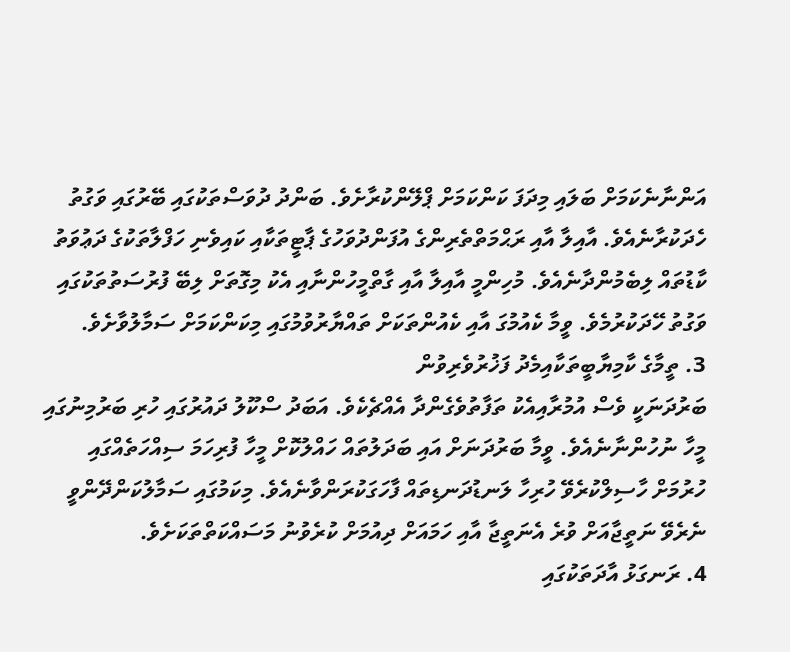އަންނާނެކަމަށް ބަލައި މިދަފަ ކަންކަމަށް ޕްލޭންކުރާށެވެ. ބަންދު ދުވަސްތަކުގައި ބޭރުގައި ވަގުތު ހެދަކުރާނެއެވެ. އާއިލާ އާއި ރަޙްމަތްތެރިންގެ އުފަންދުވަހުގެ ޕާޓީތަކާއި ކައިވެނި ހަފްލާތަކުގެ ދަޢުވަތު ކާޑުތައް ލިބެމުންދާނެއެވެ. މުހިންމީ އާއިލާ އާއި ގާތްމީހުންނާއި އެކު މިގޮތަށް ލިބޭ ފުރުސަތުތަކުގައި ވަގުތު ހޭދަކުރުމެވެ. ވީމާ ކެއުމުގަ އާއި ކެއުންތަކަށް ތައްޔާރުވުމުގައި މިކަންކަމަށް ސަމާލުވާށެވެ.
3. ތީމާގެ ކާމިޔާބީތަކާއިމެދު ފަޚުރުވެރިވުން
ބަރުދަނަކީ ވެސް އުމުރާއިއެކު ތަފާތުވެގެންދާ އެއްޗެކެވެ. އަބަދު ސްކޫލު ދައުރުގައި ހުރި ބަރުމިނުގައި މީހާ ނުހުންނާނެއެވެ. ވީމާ ބަރުދަނަށް އައި ބަދަލުތައް ހައްލުކޮށް މީހާ ފުރިހަމަ ސިއްހަތެއްގައި ހުރުމަށް ހާސިލްކުރެވޭ ހުރިހާ ލަނޑުދަނޑިތައް ފާހަގަކުރަންވާނެއެވެ. މިކަމުގައި ސަމާލުކަންދޭންވީ ނެރެވޭ ނަތީޖާއަށް ވުރެ އެނަތީޖާ އާއި ހަމައަށް ދިއުމަށް ކުރެވުނު މަސައްކަތްތަކަށެވެ.
4. ރަނގަޅު އާދަތަކުގައި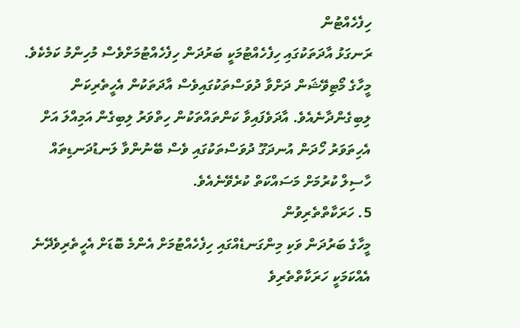ހިފެހެއްޓުން
ރަނގަޅު އާދަތަކުގައި ހިފެހެއްޓުމަކީ ބަރުދަން ހިފެހެއްޓުމަށްވެސް މުހިންމު ކަމެކެވެ. މީހާގެ މޯޓިވޭޝަން ދަށްވާ ދުވަސްތަކުގައިވެސް އާދަތަކުން އެހީތެރިކަން ލިބިގެންދާނެއެވެ. އާދަވެފައިވާ ކަންތައްތަކުން ހިތްވަރު ލިބިގެން އަމިއްލަ އަށް އެހިތަވަރު ހޯދަން އުނދަގޫ ދުވަސްތަކުގައި ވެސް ބޭނުންވާ ލަނޑުދަނޑިތައް ހާސިލް ކުރުމަށް މަސައްކަތް ކުރެވޭނެއެވެ.
5. ހަރަކާތްތެރިވުން
މީހާގެ ބަރުދަން ވަކި މިންގަނޑެއްގައި ހިފެހެއްޓުމަށް އެންމެ ބޮޑަށް އެހީތެރިވެދޭނެ އެއްކަމަކީ ހަރަކާތްތެރިވެ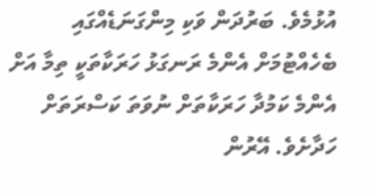އުޅުމެވެ. ބަރުދަން ވަކި މިންގަނަޑެއްގައި ބެހެއްޓުމަށް އެންމެ ރަނގަޅު ހަރަކާތަކީ ތިމާ އަށް އެންމެ ކަމުދާ ހަރަކާތަށް ނުވަތަ ކަސްރަތަށް ހަދާށެވެ. އޭރުން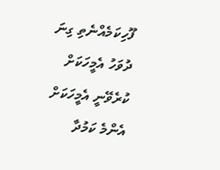ފޫހިކަމެއްނެތި ގިނަ ދުވަހު އެމީހަކަށް ކުރެވޭނީ އެމީހަކަށް އެންމެ ކަމުދާ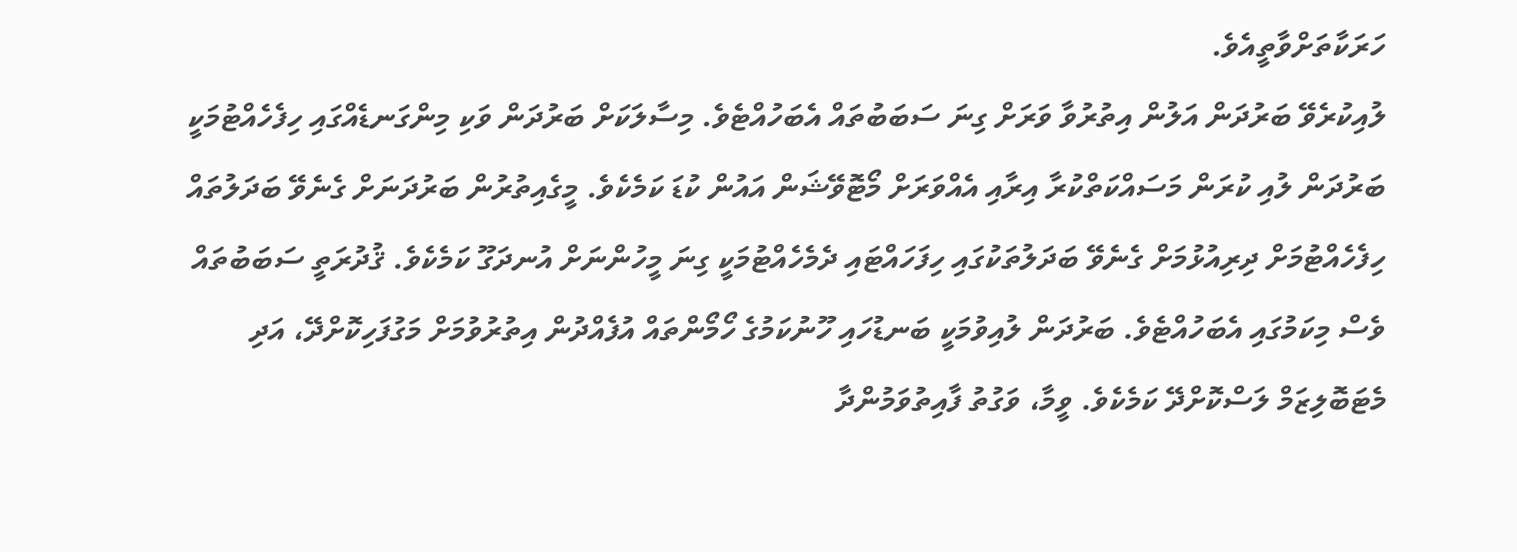ހަރަކާތަށްވާތީއެވެ.
ލުއިކުރެވޭ ބަރުދަން އަލުން އިތުރުވާ ވަރަށް ގިނަ ސަބަބުތައް އެބަހުއްޓެވެ. މިސާލަކަށް ބަރުދަން ވަކި މިންގަނޑެއްގައި ހިފެހެއްޓުމަކީ ބަރުދަން ލުއި ކުރަން މަސައްކަތްކުރާ އިރާއި އެއްވަރަށް މޯޓޮވޭޝަން އައުން ކުޑަ ކަމެކެވެ. މީގެއިތުރުން ބަރުދަނަށް ގެނެވޭ ބަދަލުތައް ހިފެހެއްޓުމަށް ދިރިއުޅުމަށް ގެނެވޭ ބަދަލުތަކުގައި ހިފަހައްޓައި ދެމެހެއްޓުމަކީ ގިނަ މީހުންނަށް އުނދަގޫ ކަމެކެވެ. ޤުދުރަތީ ސަބަބުތައް ވެސް މިކަމުގައި އެބަހުއްޓެވެ. ބަރުދަން ލުއިވުމަކީ ބަނޑުހައި ހޫނުކަމުގެ ހޯމޯންތައް އުފެއްދުން އިތުރުވުމަށް މަގުފަހިކޮށްދޭ، އަދި މެޓަބޮލިޒަމް ލަސްކޮށްދޭ ކަމެކެވެ. ވީމާ، ވަގުތު ފާއިތުވަމުންދާ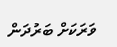ވަރަކަށް ބަރުދަން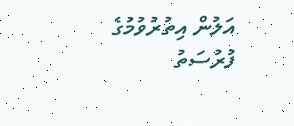އަލުން އިތުރުވުމުގެ ފުރުސަތު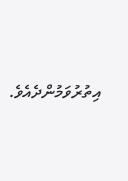އިތުރުވަމުންދެއެވެ.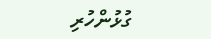ގުޅުންހުރި